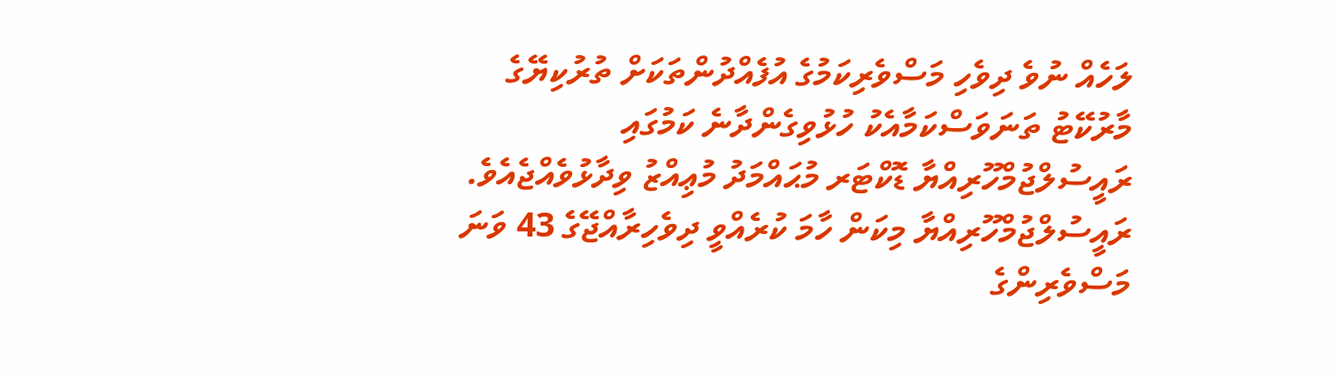ލަހެއް ނުވެ ދިވެހި މަސްވެރިކަމުގެ އުފެއްދުންތަކަށް ތުރުކިޔޭގެ މާރުކޭޓު ތަނަވަސްކަމާއެކު ހުޅުވިގެންދާނެ ކަމުގައި ރައީސުލްޖުމްހޫރިއްޔާ ޑޮކްޓަރ މުޙައްމަދު މުޢިއްޒު ވިދާޅުވެއްޖެއެވެ.
ރައީސުލްޖުމްހޫރިއްޔާ މިކަން ހާމަ ކުރެއްވީ ދިވެހިރާއްޖޭގެ 43 ވަނަ މަސްވެރިންގެ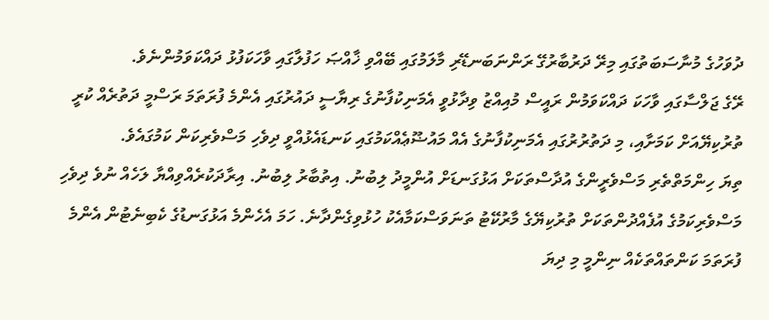ދުވަހުގެ މުނާސަބަތުގައި މިރޭ ދަރުބާރުގޭ ރަންނަބަނޑޭރި މާލަމުގައި ބޭއްވި ޚާއްޞަ ހަފުލާގައި ވާހަކަފުޅު ދައްކަވަމުންނެވެ.
ރޭގެ ޖަލްސާގައި ވާހަކަ ދައްކަވަމުން ރައީސް މުއިއްޒު ވިދާޅުވީ އެމަނިކުފާނުގެ ރިޔާސީ ދައުރުގައި އެންމެ ފުރަތަމަ ރަސްމީ ދަތުރެއް ކުރީ ތުރުކިޔޭއަށް ކަމަށާއި، މި ދަތުރުރުގައި އެމަނިކުފާނުގެ އެއް މައުޟޫޢެއްކަމުގައި ކަނޑައެޅުއްވީ ދިވެހި މަސްވެރިކަން ކަމުގައެވެ.
ތިޔަ ހިންމަތްތެރި މަސްވެރީންގެ އުދާސްތަކަށް އަޅުގަނޑަށް އުންމީދު ލިބުނު. އިތުބާރު ލިބުނު. އިރާދަކުރެއްވިއްޔާ ލަހެއް ނުވެ ދިވެހި މަސްވެރިކަމުގެ އުފެއްދުންތަކަށް ތުރުކިޔޭގެ މާރުކޭޓު ތަނަވަސްކަމާއެކު ހުޅުވިގެންދާނެ. ހަމަ އެހެންމެ އަޅުގަނޑުގެ ކެބިނެޓުން އެންމެ ފުރަތަމަ ކަންތައްތަކެއް ނިންމީ މި ދިޔަ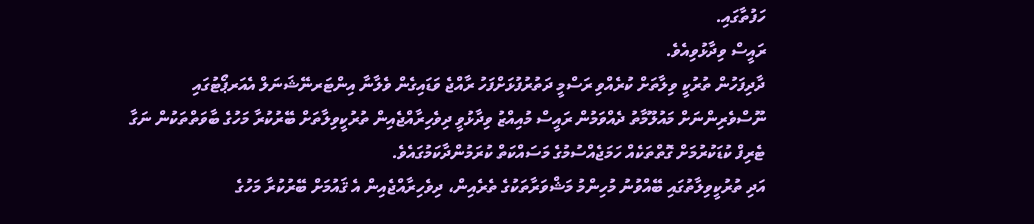ހަފުތާގައި.
ރައީސް ވިދާޅުވިއެވެ.
ދާދިފަހުން ތުރުކީ ވިލާތަށް ކުރެއްވި ރަސްމީ ދަތުރުފުޅަށްފަހު ރާއްޖެ ވަޑައިގެން ވެލާނާ އިންޓަރނޭޝަނަލް އެއަރޕޯޓުގައި ނޫސްވެރިންނަށް މައުލޫމާތު ދެއްވަމުން ރައީސް މުއިއްޒު ވިދާޅުވީ ދިވެހިރާއްޖެއިން ތުރުކީވިލާތަށް ބޭރުކުރާ މަހުގެ ބާވަތްތަކުން ނަގާ ޓެރިފް ކުޑަކުރުމަށް ގޮތްތަކެއް ހަމަޖެއްސުމުގެ މަސައްކަތް ކުރަމުންދާކަމުގައެވެ.
އަދި ތުރުކީވިލާތުގައި ބޭއްވުނު މުހިންމު މަޝްވަރާތަކުގެ ތެރެއިން، ދިވެހިރާއްޖެއިން އެ ޤައުމަށް ބޭރުކުރާ މަހުގެ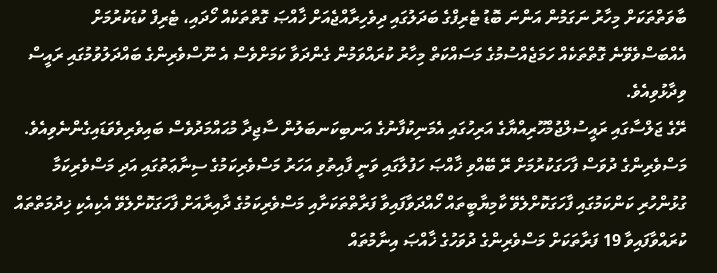ބާވަތްތަކަށް މިހާރު ނަގަމުން އަންނަ ބޮޑު ޓެރިފްގެ ބަދަލުގައި ދިވެހިރާއްޖެއަށް ޚާއްޞަ ގޮތްތަކެއް ހޯދައި، ޓެރިފް ކުޑަކުރުމަށް އެއްބަސްވެވޭނެ ގޮތްތަކެއް ހަމަޖެއްސުމުގެ މަސައްކަތް މިހާރު ކުރައްވަމުން ގެންދަވާ ކަމަށްވެސް އެ ނޫސްވެރިންގެ ބައްދަލުވުމުގައި ރައީސް ވިދާޅުވިއެވެ.
ރޭގެ ޖަލްސާގައި ރައީސުލްޖުމްހޫރިއްޔާގެ އަރިހުގައި އެމަނިކުފާނުގެ އަނބިކަނބަލުން ސާޖިދާ މުޙައްމަދުވެސް ބައިވެރިވެވަޑައިގެންނެވިއެވެ.
މަސްވެރިންގެ ދުވަސް ފާހަގަކުރުމަށް ރޭ ބޭއްވި ޚާއްޞަ ހަފުލާގައި ވަނީ ފާއިތުވި އަހަރު މަސްވެރިކަމުގެ ސިނާޢަތުގައި އަދި މަސްވެރިކަމާ ގުޅުންހުރި ކަންކަމުގައި ފާހަގަކޮށްލެވޭ ކާމިޔާބީތައް ހޯއްދަވާފައިވާ ފަރާތްތަކަށާއި މަސްވެރިކަމުގެ ދާއިރާއަށް ފާހަގަކޮށްލެވޭ އެކިއެކި ޚިދުމަތްތައް ކުރައްވާފައިވާ 19 ފަރާތަކަށް މަސްވެރިންގެ ދުވަހުގެ ޚާއްޞަ އިނާމުތައް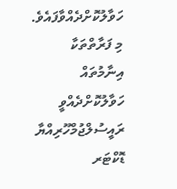ހަވާލުކޮށްދެއްވާފައެވެ. މި ފަރާތްތަކާ އިނާމުތައް ހަވާލުކޮށްދެއްވީ ރައީސުލްޖުމްހޫރިއްޔާ ޑޮކްޓަރ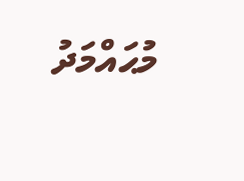މުޙައްމަދު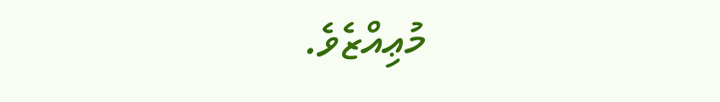މުޢިއްޒެވެ.